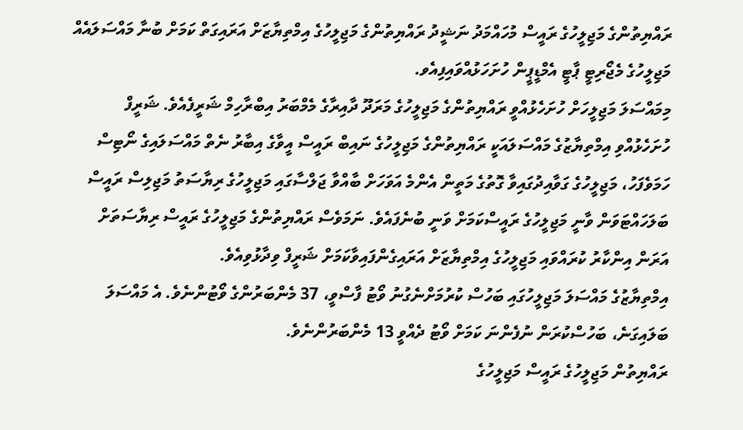ރައްޔިތުންގެ މަޖިލީހުގެ ރައީސް މުހައްމަދު ނަޝީދު ރައްޔިތުންގެ މަޖިލީހުގެ އިމްތިޔާޒަށް އަރައިގަތް ކަމަށް ބުނާ މައްސަލައެއް މަޖިލީހުގެ މެޖޯރިޓީ ޕާޓީ އެމްޑީޕީން ހުށަހަޅުއްވައިފިއެވ.
މިމައްސަލަ މަޖިލީހަށް ހުށަހެޅުއްވީ ރައްޔިތުންގެ މަޖިލީހުގެ މަރަދޫ ދާއިރާގެ މެމްބަރު އިބްރާހިމް ޝަރީފެއެވެ. ޝަރީފް ހުށަހެޅުއްވި އިމްތިޔާޒުގެ މައްސަލައަކީ ރައްޔިތުންގެ މަޖިލީހުގެ ނައިބް ރައީސް އީވާގެ އިބާރު ނެތް މައްސަލައިގެ ނޯޓިސް ހަމަވެފަހު، މަޖިލީހުގެ ގަވާއިދުގައިވާ ގޮތުގެ މަތީން އެންމެ އަވަހަށް ބާއްވާ ޖަލްސާގައި މަޖިލީހުގެ ރިޔާސަތު މަޖިލިސް ރައީސް ބަލަހައްޓަވަން ވާނީ މަޖިލީހުގެ ރައީސްކަމަށް ވަނީ ބުނެފައެވެ. ނަމަވެސް ރައްޔިތުންގެ މަޖިލީހުގެ ރައީސް ރިޔާސަތަށް އަރަން އިންކާރު ކުރައްވައި މަޖިލީހުގެ އިމްތިޔާޒަށް އަރައިގެންފައިވާކަމަށް ޝަރީފް ވިދާޅުވިއެވެ.
އިމްތިޔާޒުގެ މައްސަލަ މަޖިލީހުގައި ބަހުސް ކުރުމަށްނެގުނު ވޯޓު ފާސްވީ، 37 މެންބަރުންގެ ވޯޓުންނެވެ. އެ މައްސަލަ ބަލައިގަނެ، ބަހުސްކުރަން ނުފެންނަ ކަމަށް ވޯޓު ދެއްވީ 13 މެންބަރުންނެވެ.
ރައްޔިތުން މަޖިލީހުގެ ރައީސް މަޖިލީހުގެ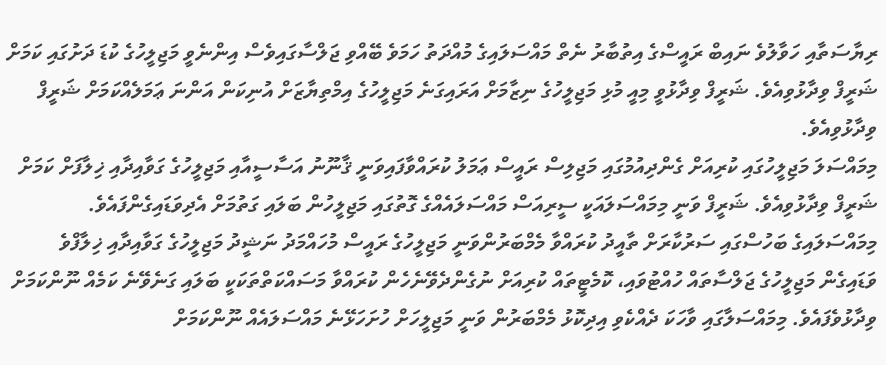ރިޔާސަތާއި ހަވާލުވެ ނައިބް ރައީސްގެ އިތުބާރު ނެތް މައްސަލައިގެ މުއްދަތު ހަމަވެ ބޭއްވި ޖަލްސާގައިވެސް އިންނެވީ މަޖިލީހުގެ ކުޑަ ދަށުގައި ކަމަށް ޝަރީފް ވިދާޅުވިއެވެ. ޝަރީފް ވިދާޅުވީ މިއީ މުޅި މަޖިލީހުގެ ނިޒާމަށް އަރައިގަނެ މަޖިލީހުގެ އިމްތިޔާޒަށް އުނިކަން އަންނަ ޢަމަލެއްކަމަށް ޝަރީފް ވިދާޅުވިއެވެ.
މިމައްސަލަ މަޖިލީހުގައި ކުރިއަށް ގެންދިއުމުގައި މަޖިލިސް ރައީސް ޢަމަލު ކުރައްވާފައިވަނީ ޤާނޫނު އަސާސީއާއި މަޖިލީހުގެ ގަވާއިދާއި ޚިލާފަށް ކަމަށް ޝަރީފް ވިދާޅުވިއެވެ. ޝަރީފް ވަނީ މިމައްސަލައަކީ ސީރިއަސް މައްސަލައެއްގެ ގޮތުގައި މަޖިލީހުން ބަލައި ގަތުމަށް އެދިވަޑައިގެންފައެވެ.
މިމައްސަލައިގެ ބަހުސްގައި ސަރުކާރަށް ތާއީދު ކުރައްވާ މެމްބަރުންވަނީ މަޖިލީހުގެ ރައީސް މުހައްމަދު ނަޝީދު މަޖިލީހުގެ ގަވާއިދާއި ޚިލާފްވެ ވަޑައިގެން މަޖިލީހުގެ ޖަލްސާތައް ހުއްޓުވައި، ކޮމެޓީތައް ކުރިއަށް ނުގެންދެވޭނެހެން ކުރައްވާ މަސައްކަތްތަކަކީ ބަލައި ގަނެވޭނެ ކަމެއް ނޫންކަމަށް ވިދާޅުވެފައެވެ. މިމައްސަލާގައި ވާހަކަ ދެއްކެވި އިދިކޮޅު މެމްބަރުން ވަނީ މަޖިލީހަށް ހުށަހަޅޭނެ މައްސަލައެއް ނޫންކަމަށް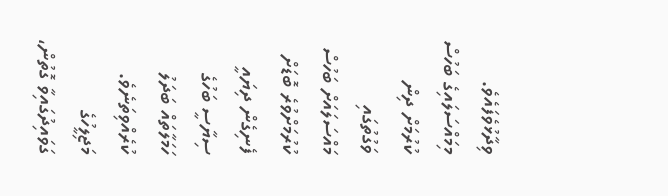ވިދާޅުވެފައެވެ. މިމައްސަލައިގެ ބަހުސް ކުރުމަށް ދިން ވަގުތުގައި މައްސަލައަށް ބަހުސް ކުރުމަށްވުރެ ބޮޑަށް ފެނިގެން ދިޔައީ ސިޔާސީ ބަހުގެ ހަމަލާތައް ބަދަލު ކުރެއްވިތަނެވެ.
މަޖިލީހުގެ ގަވައިދުގައިވާ ގޮތުން،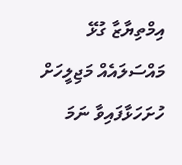އިމްތިޔާޒާ ގުޅޭ މައްސަލައެއް މަޖިލީހަށް ހުށަހަޅާފައިވާ ނަމަ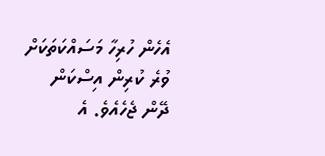އެހެން ހުރިހާ މަސައްކަތަކަށް ވުރެ ކުރިން އިސްކަން ދޭން ޖެހެއެވެ. އެ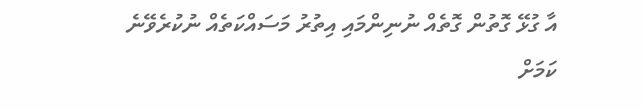އާ ގުޅޭ ގޮތުން ގޮތެއް ނުނިންމައި އިތުރު މަސައްކަތެއް ނުކުރެވޭނެ ކަމަށް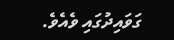ގަވައިދުގައި ވެއެވެ.